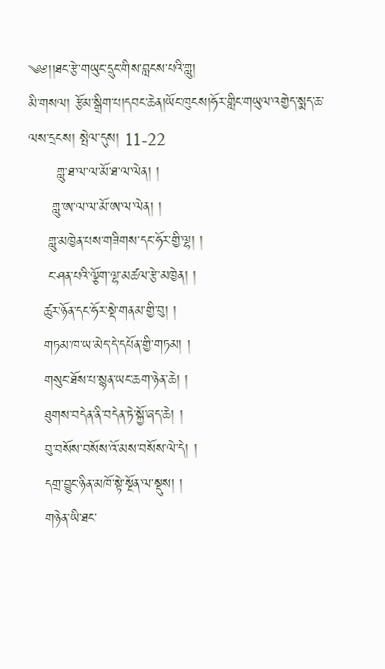༄༅།།ཐང་རྩེ་གཡུང་དྲུང་གིས་བླངས་པའི་གླུ།
མི་གསལ། རྩོམ་སྒྲིག་པ།དབང་ཆེན།ཡོང་ཁུངས།ཧོར་གླིང་གཡུལ་འགྱེད་སྨད་ཆ་ལས་དྲངས། སྤེལ་དུས། 11-22
      གླུ་ཐ་ལ་ལ་མོ་ཐ་ལ་ལེན། །
     གླུ་ཨ་ལ་ལ་མོ་ཨ་ལ་ལེན། །
    གླུ་མཁྱེན་པས་གཟིགས་དང་ཧོར་གྱི་ལྷ། །
    ང་ཤན་པའི་ལྕོག་ལྷ་མཚལ་རྩེ་མཁྱེན། །
   ཚུར་ཉོན་དང་ཧོར་སྡེ་གནམ་གྱི་བུ། །
   གཏམ་ཁ་ཡ་མེད་དེ་དཔོན་གྱི་གཏམ། །
   གསུང་ཐོས་པ་སྙན་ཡང་ཆག་ཉེན་ཆེ། །
   ཐུགས་བདེན་ནི་བདེན་ཏེ་སྐྱོ་ཞད་ཆེ། །
   བུ་བསོས་བསོས་འོ་མས་བསོས་ལེ་དེ། །
   དགྲ་བྱུང་ཉིན་མཁོ་སྟེ་སྔོན་ལ་སྡུས། །
   གཉེན་ཡི་ཐང་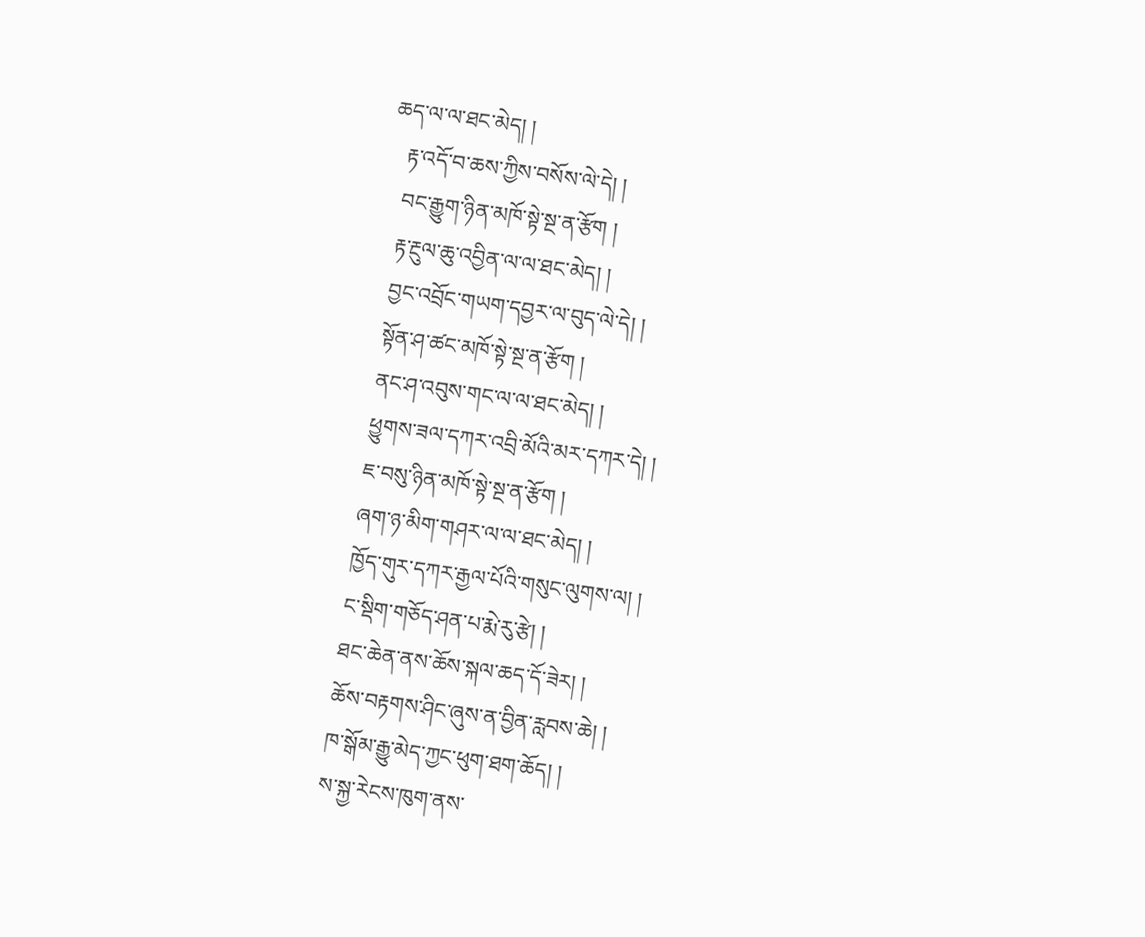ཆད་ལ་ལ་ཐང་མེད། །
   རྟ་འདོ་བ་ཆས་ཀྱིས་བསོས་ལེ་དེ། །
   བང་རྒྱུག་ཉིན་མཁོ་སྟེ་སྔ་ན་རྩོག །
   རྟ་རྔུལ་ཆུ་འབྱིན་ལ་ལ་ཐང་མེད། །
   བྱང་འབྲོང་གཡག་དབྱར་ལ་བུད་ལེ་དེ། །
   སྟོན་ཤ་ཚང་མཁོ་སྟེ་སྔ་ན་རྩོག །
   ནང་ཤ་འབུས་གང་ལ་ལ་ཐང་མེད། །
   ཕྱུགས་ཟལ་དཀར་འབྲི་མོའི་མར་དཀར་དེ། །
   ཇ་བསུ་ཉིན་མཁོ་སྟེ་སྔ་ན་རྩོག །
   ཞག་ཉ་མིག་གཤར་ལ་ལ་ཐང་མེད། །
   ཁྱོད་གུར་དཀར་རྒྱལ་པོའི་གསུང་ལུགས་ལ། །
   ང་སྡིག་གཅོད་ཤན་པ་རྨེ་རུ་རྩེ། །
   ཐང་ཆེན་ནས་ཆོས་སྐལ་ཆད་དོ་ཟེར། །
   ཆོས་བརྟགས་ཤིང་ཞུས་ན་བྱིན་རླབས་ཆེ། །
   ཁ་སྒོམ་རྒྱུ་མེད་ཀྱང་ཕུག་ཐག་ཆོད། །
   ས་སྐྱ་རེངས་ཁུག་ནས་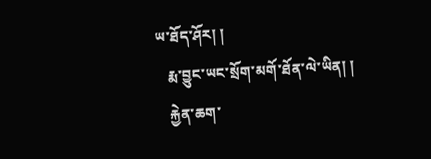ཡ་ཐོད་ཤོར། །
   རྨ་བྱུང་ཡང་སྲོག་མགོ་ཐོན་ལེ་ཡིན། །
   རྐྱེན་ཆག་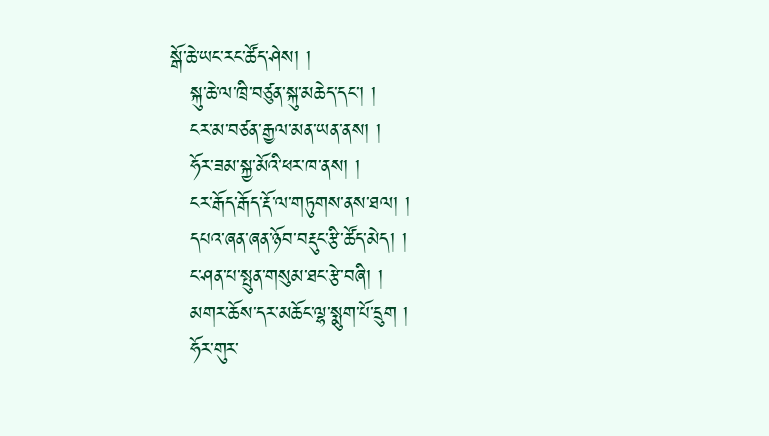སྒོ་ཆེ་ཡང་རང་ཚོད་ཤེས། །
   སྐུ་ཆེ་ལ་ཁྲི་བཙུན་སྐུ་མཆེད་དང་། །
   ངར་མ་བཙན་རྒྱལ་མན་ཡན་ནས། །
   ཧོར་ཟམ་སྐྱ་མོའི་ཕར་ཁ་ནས། །
   ངར་རྒོད་རྒོད་རྡོ་ལ་གཏུགས་ནས་ཐལ། །
   དཔའ་ཞན་ཞན་ཉོབ་བརྡུང་རྩི་ཚོད་མེད། །
   ང་ཤན་པ་སྤུན་གསུམ་ཐང་རྩེ་བཞི། །
   མགར་ཆོས་དར་མཆོང་ལྷ་སྨུག་པོ་དྲུག །
   ཧོར་གུར་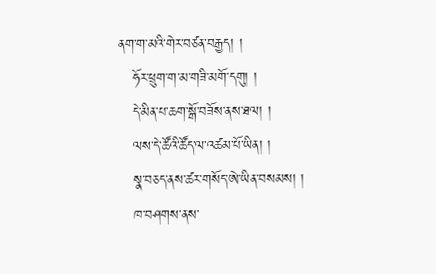ནག་ག་མའི་གེར་བཙན་བརྒྱད། །
   ཧོར་ཕྲུག་ག་མ་གཟི་མགོ་དགུ། །
   དེ་མིན་པ་ཆག་སྒོ་བཟོས་ནས་ཐལ། །
   ལས་དེ་ཚོའི་ཚོད་ལ་འཚམ་པོ་ཡིན། །
   སྣ་བཅད་ནས་ཚར་གསོད་ཨེ་ཡིན་བསམས། །
   ཁ་བཤགས་ནས་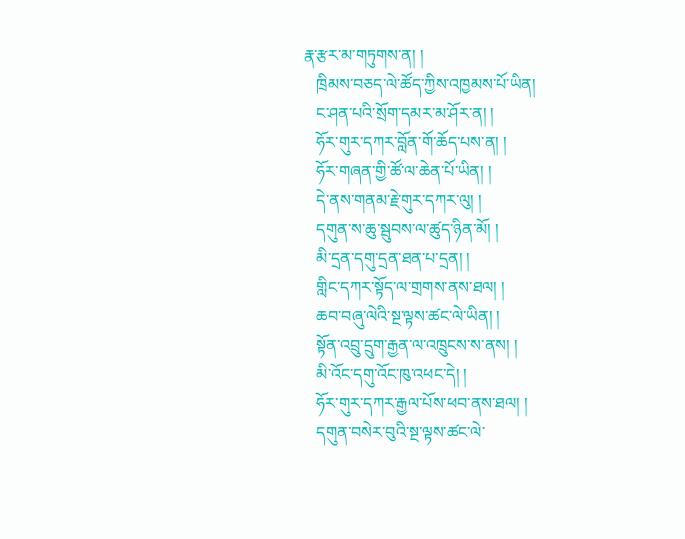རྣ་རྩར་མ་གཏུགས་ན། །
   ཁྲིམས་བཅད་ལེ་ཚོད་ཀྱིས་འཁྱམས་པོ་ཡིན།
   ང་ཤན་པའི་སྲོག་དམར་མ་ཤོར་ན། །
   ཧོར་གུར་དཀར་བློན་གོ་ཆོད་པས་ན། །
   ཧོར་གཞན་གྱི་ཚོ་ལ་ཆེན་པོ་ཡིན། །
   དེ་ནས་གནམ་རྗེ་གུར་དཀར་ལུ། །
   དགུན་ས་ཆུ་སྦུབས་ལ་ཚུད་ཉིན་མོ། །
   མི་དྲན་དགུ་དྲན་ཐན་པ་དྲན། །
   གླིང་དཀར་སྟོད་ལ་གྲགས་ནས་ཐལ། །
   ཆབ་བཞུ་ལེའི་སྔ་ལྟས་ཚང་ལེ་ཡིན། །
   སྟོན་འབྲུ་དྲུག་རྒྱན་ལ་འཁྲུངས་ས་ནས། །
   མི་འོང་དགུ་འོང་ཁུ་འཕང་དེ། །
   ཧོར་གུར་དཀར་རྒྱལ་པོས་ཕབ་ནས་ཐལ། །
   དགུན་བསེར་བུའི་སྔ་ལྟས་ཚང་ལེ་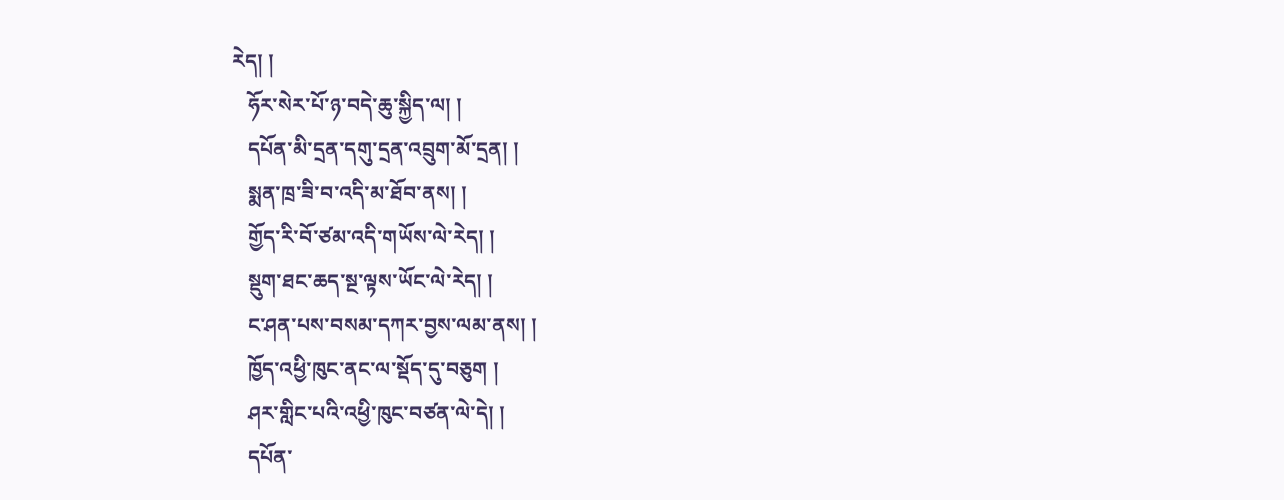རེད། །
   ཧོར་སེར་པོ་ཉ་བདེ་ཆུ་སྐྱིད་ལ། །
   དཔོན་མི་དྲན་དགུ་དྲན་འབྲུག་མོ་དྲན། །
   སྨན་ཁྲ་ཟི་བ་འདི་མ་ཐོབ་ནས། །
   གྱོད་རི་བོ་ཙམ་འདི་གཡོས་ལེ་རེད། །
   སྡུག་ཐང་ཆད་སྔ་ལྟས་ཡོང་ལེ་རེད། །
   ང་ཤན་པས་བསམ་དཀར་བྱས་ལམ་ནས། །
   ཁྱོད་འཕྱི་ཁུང་ནང་ལ་སྡོད་དུ་བཅུག །
   ཤར་གླིང་པའི་འཕྱི་ཁུང་བཙན་ལེ་དེ། །
   དཔོན་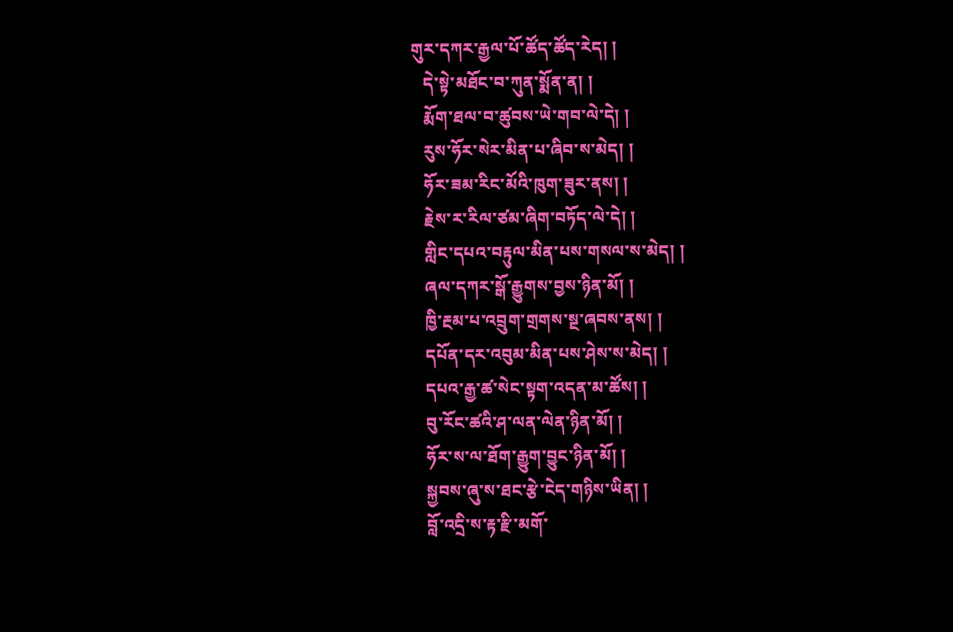གུར་དཀར་རྒྱལ་པོ་ཚོད་ཚོད་རེད། །
   དེ་སྟེ་མཐོང་བ་ཀུན་སྨོན་ན། །
   རྨོག་ཐལ་བ་ཚུབས་ཡེ་གབ་ལེ་དེ། །
   རུས་ཧོར་སེར་མིན་པ་ཞིབ་ས་མེད། །
   ཧོར་ཟམ་རིང་མོའི་ཁུག་ཟུར་ནས། །
   རྗེས་ར་རིལ་ཙམ་ཞིག་བཏོད་ལེ་དེ། །
   གླིང་དཔའ་བརྟུལ་མིན་པས་གསལ་ས་མེད། །
   ཞལ་དཀར་སྒོ་རྒྱུགས་བྱས་ཉིན་མོ། །
   ཁྱི་རྔམ་པ་འབྲུག་གྲགས་སྔ་ཞབས་ནས། །
   དཔོན་དར་འབུམ་མིན་པས་ཤེས་ས་མེད། །
   དཔའ་རྒྱ་ཚ་སེང་སྟག་འདན་མ་ཚོས། །
   བུ་རོང་ཚའི་ཤ་ལན་ལེན་ཉིན་མོ། །
   ཧོར་ས་ལ་ཐོག་རྒྱུག་བྱུང་ཉིན་མོ། །
   སྐྱབས་ཞུ་ས་ཐང་རྩེ་ངེད་གཉིས་ཡིན། །
   བློ་འདྲི་ས་རྟ་རྫི་མགོ་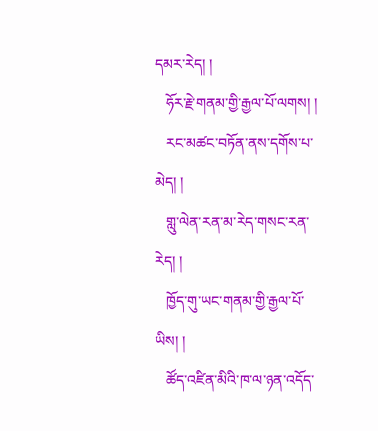དམར་རེད། །
   ཧོར་རྗེ་གནམ་གྱི་རྒྱལ་པོ་ལགས། །
   རང་མཚང་བཏོན་ནས་དགོས་པ་མེད། །
   གླུ་ལེན་རན་མ་རེད་གསང་རན་རེད། །
   ཁྱོད་གུ་ཡང་གནམ་གྱི་རྒྱལ་པོ་ཡིས། །
   ཚོད་འཛིན་མིའི་ཁ་ལ་ཉན་འདོད་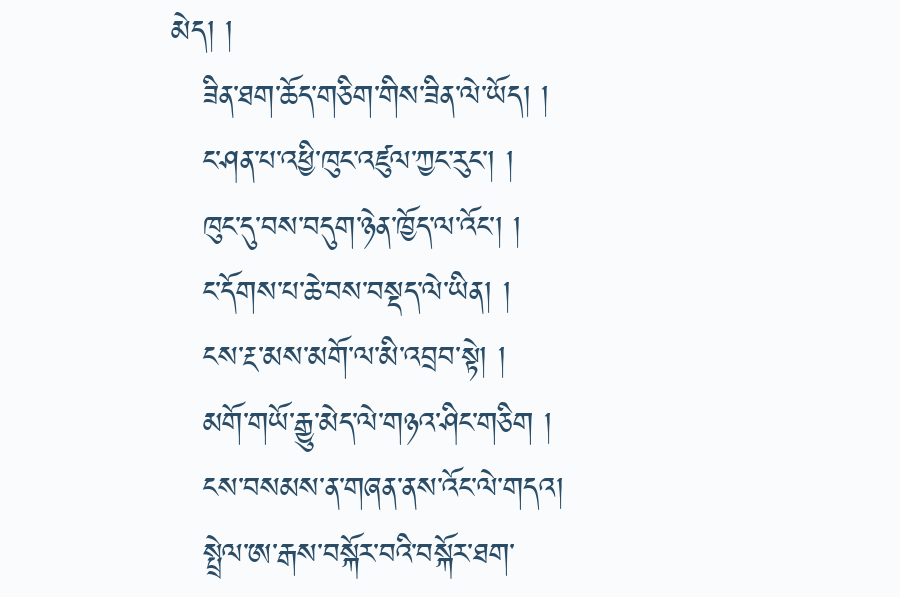མེད། །
   ཟིན་ཐག་ཆོད་གཅིག་གིས་ཟིན་ལེ་ཡོད། །
   ང་ཤན་པ་འཕྱི་ཁུང་འཛུལ་ཀྱང་རུང་། །
   ཁུང་དུ་བས་བདུག་ཉེན་ཁྱོད་ལ་འོང་། །
   ང་དོགས་པ་ཆེ་བས་བསྡད་ལེ་ཡིན། །
   ངས་རྔ་མས་མགོ་ལ་མི་འབྲབ་སྟེ། །
   མགོ་གཡོ་རྒྱུ་མེད་ལེ་གཉའ་ཤིང་གཅིག །
   ངས་བསམས་ན་གཞན་ནས་འོང་ལེ་གདའ།
   སྤྲེལ་ཨ་རྒས་བསྐོར་བའི་བསྐོར་ཐག་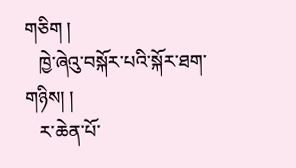གཅིག །
   ཁྱེ་ཞེའུ་བསྐོར་པའི་སྐོར་ཐག་གཉིས། །
   ར་ཆེན་པོ་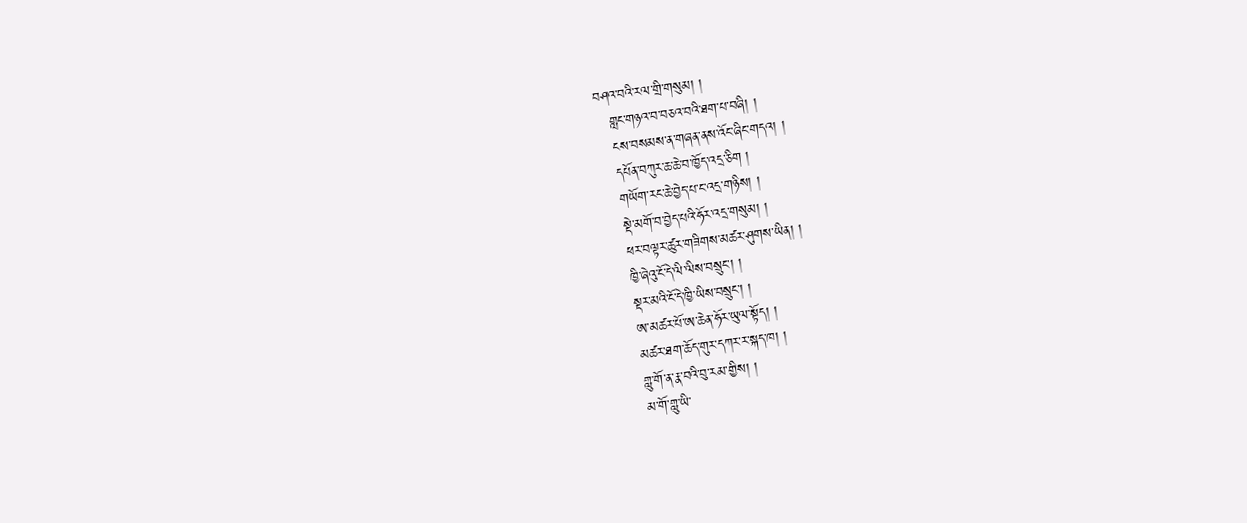བཤའ་བའི་རལ་གྲི་གསུམ། །
   གླང་གཉའ་བ་བཅའ་བའི་ཐག་པ་བཞི། །
   ངས་བསམས་ན་གཞན་ནས་འོང་ཞིང་གདའ། །
   དཔོན་བཀུར་ཆ་ཆེ་བ་ཁྱོད་འདྲ་ཅིག །
   གཡོག་རང་ཆེ་བྱེད་པ་ང་འདྲ་གཉིས། །
   སྡེ་མགོ་བ་བྱེད་པའི་ཧོར་འདྲ་གསུམ། །
   ཕར་བལྟར་ཚུར་གཟིགས་མཚར་ཤུགས་ཡིན། །
   ཁྱི་ཞེའུ་ངོ་དེ་ལི་ལིས་བསྲུང་། །
   སྡར་མའི་ངོ་དེ་ཁྱི་ཡིས་བསྲུང་། །
   ཨ་མཚར་པོ་ཨ་ཆེན་ཧོར་ཡུལ་སྟོད། །
   མཚར་ཐག་ཆོད་གུར་དཀར་ར་སྐད་ཁ། །
   གླུ་གོ་ན་རྣ་བའི་བུ་རམ་གྱིས། །
   མ་གོ་གླུ་ཡི་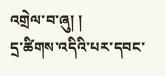འགྲེལ་བ་ཞུ། །
དྲ་ཚིགས་འདིའི་པར་དབང་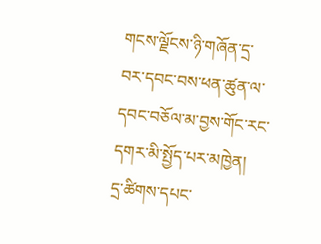གངས་ལྗོངས་ཉི་གཞོན་དྲ་བར་དབང་བས་ཕན་ཚུན་ལ་དབང་བཅོལ་མ་བྱས་གོང་རང་དགར་མི་སྤྱོད་པར་མཁྱེན།
དྲ་ཚིགས་དཔང་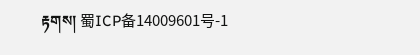རྟགས། 蜀ICP备14009601号-1